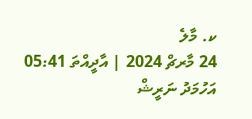ކ. މާލެ
24 މާރޗް 2024 | އާދީއްތަ 05:41
އަހުމަދު ނަރީޝް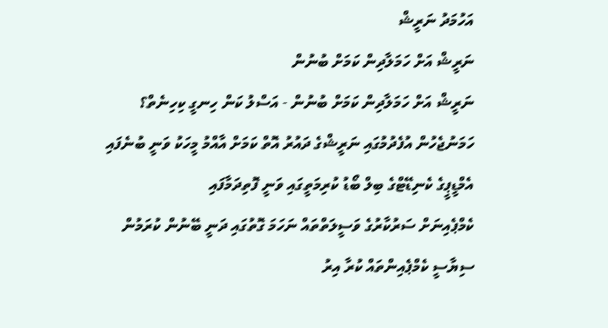އަހުމަދު ނަރީޝް
ނަރީޝް އަށް ހަމަލާދިން ކަމަށް ބުނުން
ނަރީޝް އަށް ހަމަލާދިން ކަމަށް ބުނުން - އަސްލު ކަން ހިނގީ ކިހިނެތް؟
ހަމަނުޖެހުން އުފެދުމުގައި ނަރީޝްގެ ދައުރު އޮތް ކަމަށް އާއްމު މީހަކު ވަނީ ބުނެފައި
އެމްޑީޕީގެ ކެނިޑޭޓްގެ ބިލް ބޯޑު ކުރިމަތީގައި ވަނީ ފޮތިދަމާފައި
ކެމްޕެއިނަށް ސަރުކާރުގެ ވަސީލަތްތައް ނަހަމަ ގޮތުގައި ދަނީ ބޭނުން ކުރަމުން
ސިޔާސީ ކެމްޕެއިންތައް ކުރާ އިރު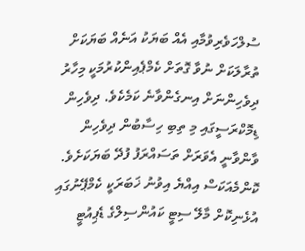ސުލްހަވެރިވުމާއި އެއް ބަޔަކު އަނެއް ބަޔަކަށް ތުރާލަކަށް ނުވާ ގޮތަށް ކެމްޕެއިންކުރުމަކީ މިހާރު ދިވެހިންނަށް އިނގެންވާނެ ކަމެކެވެ. ދިވެހިން ޑިމޮކްރަސީގައި މި ތިބި ހިސާބުން ދިވެހިން ވާންވާނީ އެވަރަށް ތަސައްރަފު ފުދޭ ބަޔަކަށެވެ. ކޮންމެއަކަސް އިއްޔެ އިވުނު ޚަބަރަކީ ކެމްޕޭނުގައި އުޅެނިކޮށް މާލޭ ސިޓީ ކައުންސިލްގެ ޑެޕިއުޓީ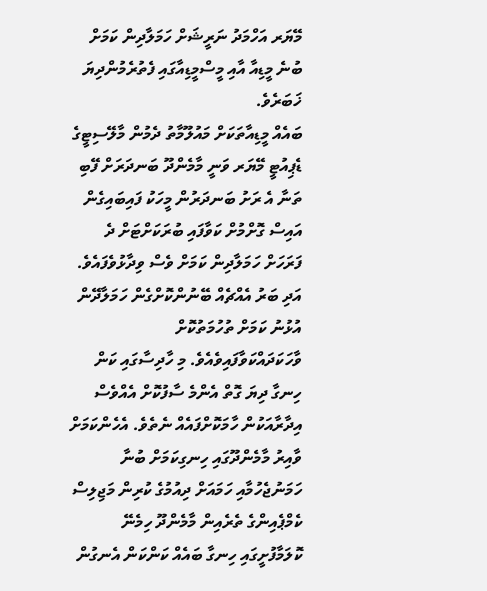މޭޔަރ އަހްމަދު ނަރީޝަށް ހަމަލާދިން ކަމަށް ބުނެ މީޑިއާ އާއި މީސްމީޑިއާގައި ފެތުރެމުންދިޔަ ޚަބަރެވެ.
ބައެއް މީޑިއާތަކަށް މައުލޫމާތު ދެމުން މާލޭސިޓީގެ ޑެޕިއުޓީ މޭޔަރ ވަނީ މާމެންދޫ ބަނދަރަށް ފޭބި ތަނާ އެ ރަށު ބަނދަރުން މީހަކު ފައިބައިގެން އައިސް ގޮށްމުށް ކަވާފައި ބުރަކަށްޓަށް ދެ ފަރަހަށް ހަމަލާދިން ކަމަށް ވެސް ވިދާޅުވެފައެވެ. އަދި ބަރު އެއްޗެއް ބޭނުންކޮށްގެން ހަމަލާދޭން އުޅުނު ކަމަށް ތުހުމަތުކޮށް ވާހަކަދައްކަވާފައިވެއެވެ. މި ހާދިސާގައި ކަން ހިނގާ ދިޔަ ގޮތް އެންމެ ސާފުކޮށް އެއްވެސް އިދާރާއަކުން ހާމަކޮށްފައެއް ނެތެވެ. އެހެންކަމަށް ވާއިރު މާމެންދޫގައި ހިނގިކަމަށް ބުނާ ހަމަނުޖެހުމާއި ހަމައަށް ދިއުމުގެ ކުރިން މަޖިލިސް ކެމްޕެއިންގެ ތެރެއިން މާމެންދޫ ހިމެނޭ ކޮލަމާފުށީގައި ހިނގާ ބައެއް ކަންކަން އެނގުން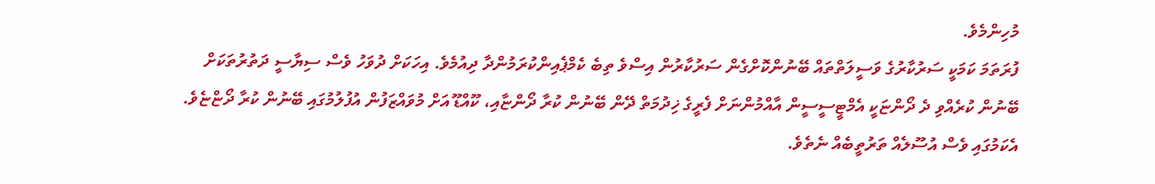މުހިންމެވެ.
ފުރަތަމަ ކަމަކީ ސަރުކާރުގެ ވަސީލަތްތައް ބޭނުންކޮށްގެން ސަރުކާރުން އިސްވެ ތިބެ ކެމްޕެއިންކުރަމުންދާ ދިއުމެވެ. އިހަކަށް ދުވަހު ވެސް ސިޔާސީ ދަތުރުތަކަށް ބޭނުން ކުރެއްވި ދެ ދޯންޏަކީ އެމްޓީސީސީން އާއްމުންނަށް ފެރީގެ ޚިދުމަތް ދޭން ބޭނުން ކުރާ ދޯންޏާއި، ކޫއްޑޫ އަށް މުވައްޒަފުން އުފުލުމުގައި ބޭނުން ކުރާ ދޯޏްޏެވެ. އެކަމުގައި ވެސް އުސޫލެއް ތަރުތީބެއް ނެތެވެ.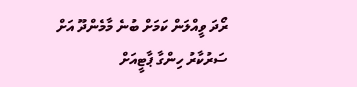ރޯދަ ވީއްލަން ކަމަށް ބުނެ މާމެންދޫ އަށް ސަރުކާރު ހިންގާ ޕާޓީއަށް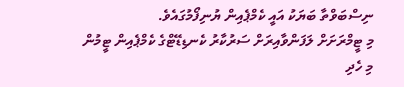ނިސްބަވްތާ ބަޔަކު އައީ ކެމްޕެއިން ޔުނިފޯމުގައެވެ.
މި ޓީމްރަށަށް ލަފަންވާއިރަށް ސަރުކާރު ކެނޑިޑޭޓްގެ ކެމްޕެއިން ޓީމުން މި ހެދި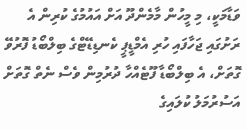ވަޑާމަކީ، މި މީހުން މާމެންދޫ އަށް އައުމުގެ ކުރިން އެ ރަށުގައި ޖަހާފައި ހުރި އެމްޑީޕީ ކެނޑިޑޭޓްގެ ބިލްބޯޑު ފޮރުވޭ ގޮތަށް، އެ ބިލްބޯޑާ ފޫޓެއްހާ ދުރުމިން ވެސް ނެތް ގޮތަށް އަސުރުމަލު ކުލައިގެ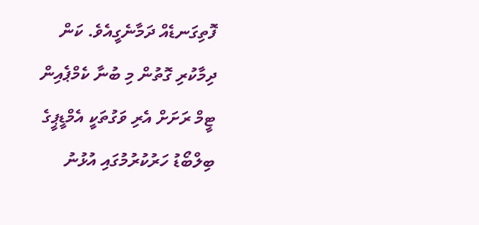ފޮތިގަނޑެއް ދަމާނެގީއެވެ. ކަން ދިމާކުރި ގޮތުން މި ބުނާ ކެމްޕެއިން ޓީމް ރަށަށް އެރި ވަގުތަކީ އެމްޑީޕީގެ ބިލްބޯޑު ހަރުކުރުމުގައި އުޅުނު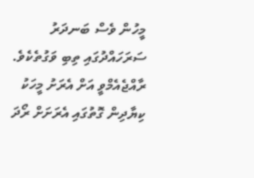މީހުން ވެސް ބަނދަރު ސަރަހައްދުގައި ތިބި ވަގުތެކެވެ.
ރާއްޖެއެމްވީ އަށް އެރަށު މީހަކު ކިޔާދިން ގޮތުގައި އެރަށަށް ރޯދަ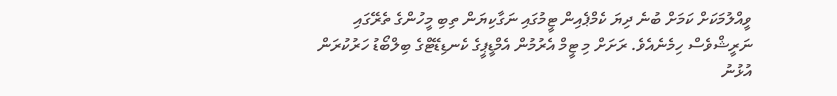ވީއްލުމަކަށް ކަމަށް ބުނެ ދިޔަ ކެމްޕެއިން ޓީމުގައި ނަގާކިޔަން ތިބި މީހުންގެ ތެރޭގައި ނަރީޝްވެސް ހިމެނެއެވެ. ރަށަށް މި ޓީމް އެރުމުން އެމްޑީޕީގެ ކެނޑިޑޭޓްގެ ބިލްބޯޑު ހަރުކުރަން އުޅުނު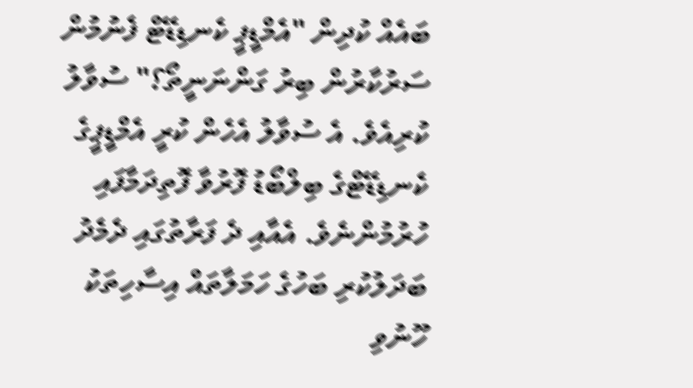ބައެއް ކުދިން "އެމްޑީޕީ ކެނޑިޑޭޓް ފެނުމުން ސަރުކާރުން ބިރު ގަންނަނީތޯ؟" ސުވާލު ކުރިއެވެ. އެ ސުވާލު އެހެން ކުރީ އެމްޑީޕީގެ ކެނޑިޑޭޓްގެ ބިލްބޯޑު ފޮރުވާ ފޮތިދަމާފައި ހުރުމުންނެވެ. އެއާއި ދެ ފަރާތުގައި ދެމެދު ބަދަލުކުރި ބަހުގެ ހަމަލާތައް އިސާހިތަކު ހޫނުވި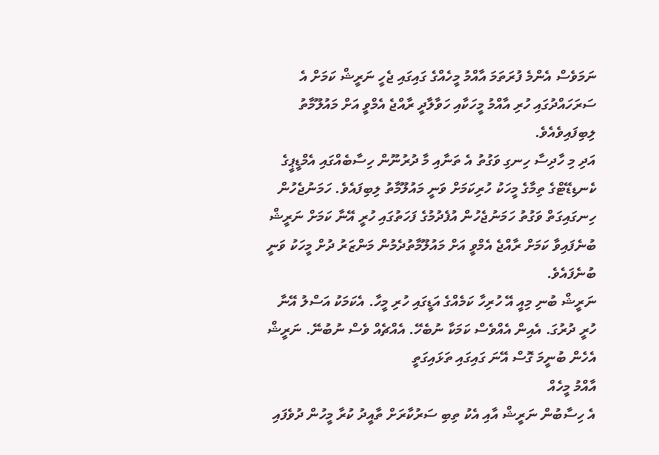ނަމަވެސް އެންމެ ފުރަތަމަ އާއްމު މީހެއްގެ ގައިގައި ޖެހީ ނަރީޝް ކަމަށް އެ ސަރަހައްދުގައި ހުރި އާއްމު މީހަކާއި ހަވާލާދީ ރާއްޖެ އެމްވީ އަށް މައުލޫމާތު ލިބިފައިވެއެވެ.
އަދި މި ހާދިސާ ހިނގި ވަގުތު އެ ތަނާއި މާ ދުރުނޫން ހިސާބެއްގައި އެމްޑީޕީގެ ކެނޑިޑޭޓްގެ ތިމާގެ މީހަކު ހުރިކަމަށް ވަނީ މައުލޫމާތު ލިބިފައެވެ. ހަމަނުޖެހުން ހިނގައިގަތް ވަގުތު ހަމަނުޖެހުން އުފެދުމުގެ ފަހަތުގައި ހުރީ އޭނާ ކަމަށް ނަރީޝް ބުނެފައިވާ ކަމަށް ރާއްޖެ އެމްވީ އަށް މައުލޫމާތުދެމުން މަންޒަރު ދުށް މީހަކު ވަނީ ބުނެފައެވެ.
ނަރީޝް ބުނި މިއީ އޭ ހުރިހާ ކަމެއްގެ އަޑީގައި ހުރި މީހާ. އެކަމަކު އަސްލު އޭނާ ހުރީ ދުރުގަ. އެއިން އެއްވެސް ކަމަކާ ނުބެހޭ. އެއްޗެއް ވެސް ނުބުނޭ. ނަރީޝް އެހެން ބުނީމަ ގޮސް އޭނަ ގައިގައި ތަޅައިގަތީ
އާއްމު މީހެއް
އެ ހިސާބުން ނަރީޝް އާއި އެކު ތިބި ސަރުކާރަށް ތާއީދު ކުރާ މީހުން ދުވެފައި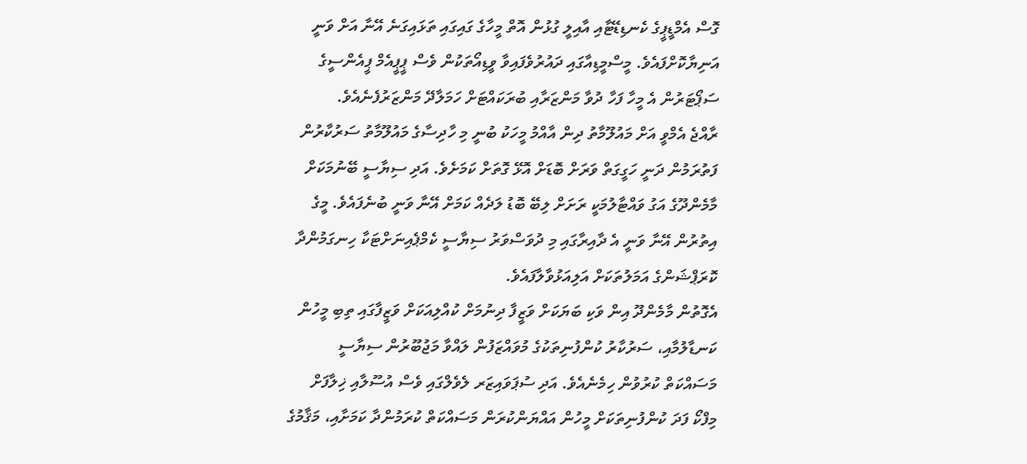ގޮސް އެމްޑީޕީގެ ކެނޑިޑޭޓާއި އާއިލީ ގުޅުން އޮތް މީހާގެ ގައިގައި ތަޅައިގަނެ އޭނާ އަށް ވަނީ އަނިޔާކޮށްފައެވެ. މީސްމީޑިއާގައި ދައުރުވެފައިވާ ވީޑިއޯތަކުން ވެސް ޕީޕީއެމް ޕީއެންސީގެ ސަޕޯޓަރުން އެ މީހާ ފަހާ ދުވާ މަންޒަރާއި ބުރަކައްޓަށް ހަމަލާދޭ މަންޒަރުފެނެއެވެ.
ރާއްޖެ އެމްވީ އަށް މައުލޫމާތު ދިން އާއްމު މީހަކު ބުނީ މި ހާދިސާގެ މައުލޫމާތު ސަރުކާރުން ފަތުރަމުން ދަނީ ހަގީގަތް ވަރަށް ބޮޑަށް އޮޅޭ ގޮތަށް ކަމަށެވެ. އަދި ސިޔާސީ ބޭނުމަކަށް މާމެންދޫގެ އަގު ވައްޓާލުމަކީ ރަށަށް ލިބޭ ބޮޑު ލަދެއް ކަމަށް އޭނާ ވަނީ ބުނެފައެވެ. މީގެ އިތުރުން އޭނާ ވަނީ އެ ދާއިރާގައި މި ދުވަސްވަރު ސިޔާސީ ކެމްޕެއިނަށްޓަކާ ހިނގަމުންދާ ކޮރަޕްޝަންގެ އަމަލުތަކަށް އަލިއަޅުވާލާފައެވެ.
އެގޮތުން މާމެންދޫ އިން ވަކި ބަޔަކަށް ވަޒީފާ ދިނުމަށް ކުއްލިއަކަށް ވަޒީފާގައި ތިބި މީހުން ކަނޑާލުމާއި، ސަރުކާރު ކުންފުނިތަކުގެ މުވައްޒަފުން ލައްވާ މަޖުބޫރުން ސިޔާސީ މަސައްކަތް ކުރުވުން ހިމެނެއެވެ. އަދި ސުޕަވައިޒަރ ލެވެލްގައި ވެސް އުސޫލާއި ޚިލާފަށް މިފްކޯ ފަދަ ކުންފުނިތަކަށް މީހުން އައްޔަންކުރަން މަސައްކަތް ކުރަމުންދާ ކަމަށާއި، މަޤާމުގެ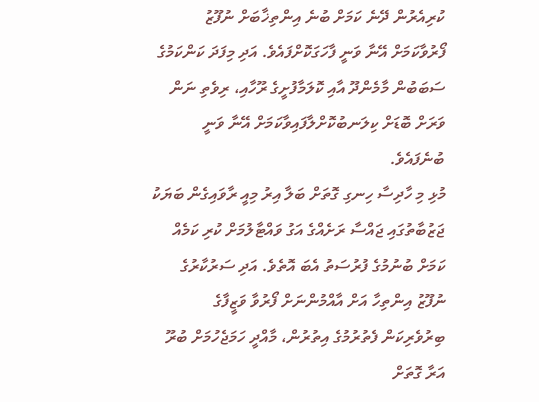ކުރިއެރުން ދޭނެ ކަމަށް ބުނެ އިންތިޚާބަށް ނުފޫޒު ފޯރުވާކަމަށް އޭނާ ވަނީ ފާހަގަކޮށްފައެވެ. އަދި މިފަދަ ކަންކަމުގެ ސަބަބުން މާމެންދޫ އާއި ކޮލަމާފުށީގެ ރޫހާއި، ރިވެތި ނަން ވަރަށް ބޮޑަށް ކިލަނބުކޮށްލާފައިވާކަމަށް އޭނާ ވަނީ ބުނެފައެވެ.
މުޅި މި ހާދިސާ ހިނގި ގޮތަށް ބަލާ އިރު މިއީ ރާވައިގެން ބަޔަކު ޖަޒުބާތުގައި ޖައްސާ ރަށެއްގެ އަގު ވައްޓާލުމަށް ކުރި ކަމެއް ކަމަށް ބުނުމުގެ ފުރުސަތު އެބަ އޮތެވެ. އަދި ސަރުކާރުގެ ނުފޫޒު އިންތިހާ އަށް އާއްމުންނަށް ފޯރުވާ ވަޒީފާގެ ބިރުވެރިކަން ފެތުރުމުގެ އިތުރުން، މާއްދީ ހަމަޖެހުމަށް ބުރޫ އަރާ ގޮތަށް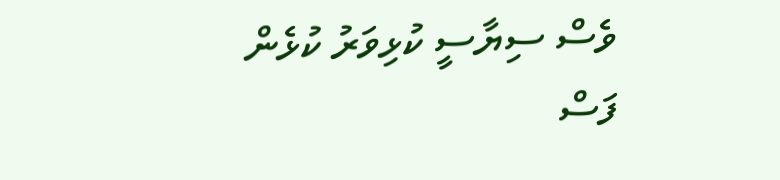ވެސް ސިޔާސީ ކުޅިވަރު ކުޅެން ފަސް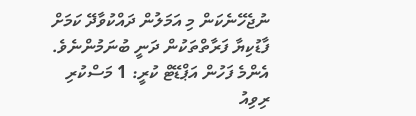ނުޖެހޭނެކަން މި އަމަލުން ދައްކުވާދޭ ކަމަށް ފާޑުކިޔާ ފަރާތްތަކުން ދަނީ ބުނަމުންނެވެ.
އެންމެ ފަހުން އަޕްޑޭޓް ކުރީ: 1 މަސްކުރި
ރިވިއު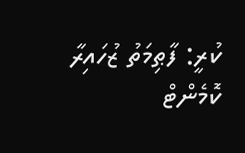ކުރީ: ފާޠިމަތު ޒުހައިރާ
ކޮމެންޓް